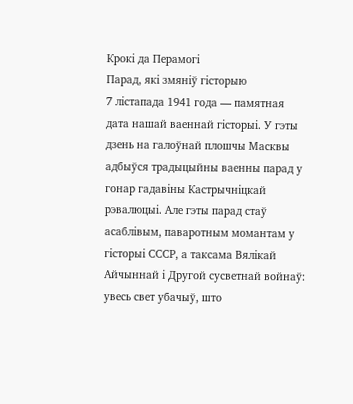Крокі да Перамогі
Парад, які змяніў гісторыю
7 лістапада 1941 года — памятная дата нашай ваеннай гісторыі. У гэты дзень на галоўнай плошчы Масквы адбыўся традыцыйны ваенны парад у гонар гадавіны Кастрычніцкай рэвалюцыі. Але гэты парад стаў асаблівым, паваротным момантам у гісторыі СССР, а таксама Вялікай Айчыннай і Другой сусветнай войнаў: увесь свет убачыў, што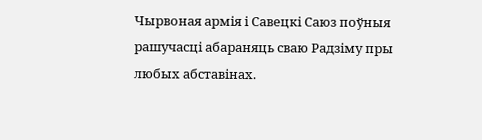Чырвоная армія і Савецкі Саюз поўныя рашучасці абараняць сваю Радзіму пры любых абставінах.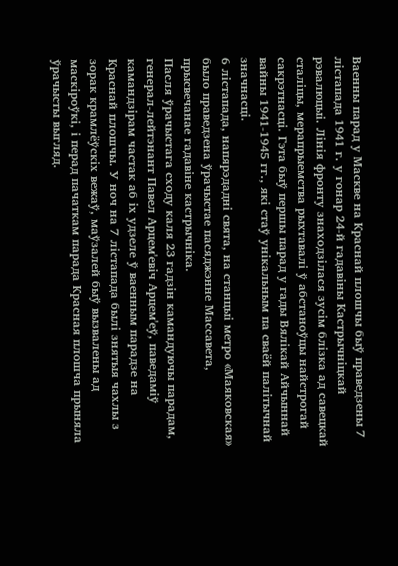Ваенны парад у Маскве на Краснай плошчы быў праведзены 7 лістапада 1941 г. у гонар 24-й гадавіны Кастрычніцкай рэвалюцыі. Лінія фронту знаходзілася зусім блізка ад савецкай сталіцы, мерапрыемства рыхтавалі ў абстаноўцы найстрогай сакрэтнасці. Гэта быў першы парад у гады Вялікай Айчыннай вайны 1941-1945 гг., які стаў унікальным па сваёй палітычнай значнасці.
6 лістапада, напярэдадні свята, на станцыі метро «Маяковская» было праведзена ўрачыстае пасяджэнне Массавета, прысвечанае гадавіне кастрычніка.
Пасля ўрачыстага сходу каля 23 гадзін камандуючы парадам, генерал-лейтэнант Павел Арцем'евіч Арцем'еў, паведаміў камандзірам частак аб іх удзеле ў ваенным парадзе на Краснай плошчы. У ноч на 7 лістапада былі знятыя чахлы з зорак крамлёўскіх вежаў, маўзалей быў вызвалены ад маскіроўкі, і перад пачаткам парада Красная плошча прыняла ўрачысты выгляд.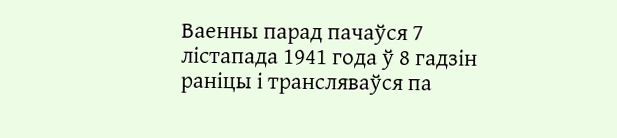Ваенны парад пачаўся 7 лістапада 1941 года ў 8 гадзін раніцы і трансляваўся па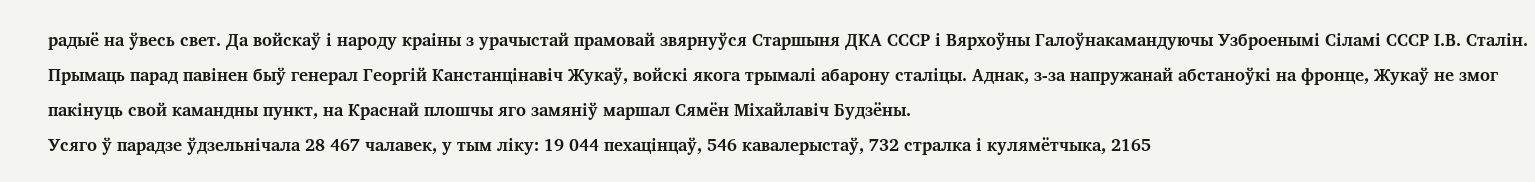радыё на ўвесь свет. Да войскаў і народу краіны з урачыстай прамовай звярнуўся Старшыня ДКА СССР і Вярхоўны Галоўнакамандуючы Узброенымі Сіламі СССР І.В. Сталін.
Прымаць парад павінен быў генерал Георгій Канстанцінавіч Жукаў, войскі якога трымалі абарону сталіцы. Аднак, з-за напружанай абстаноўкі на фронце, Жукаў не змог пакінуць свой камандны пункт, на Краснай плошчы яго замяніў маршал Сямён Міхайлавіч Будзёны.
Усяго ў парадзе ўдзельнічала 28 467 чалавек, у тым ліку: 19 044 пехацінцаў, 546 кавалерыстаў, 732 стралка і кулямётчыка, 2165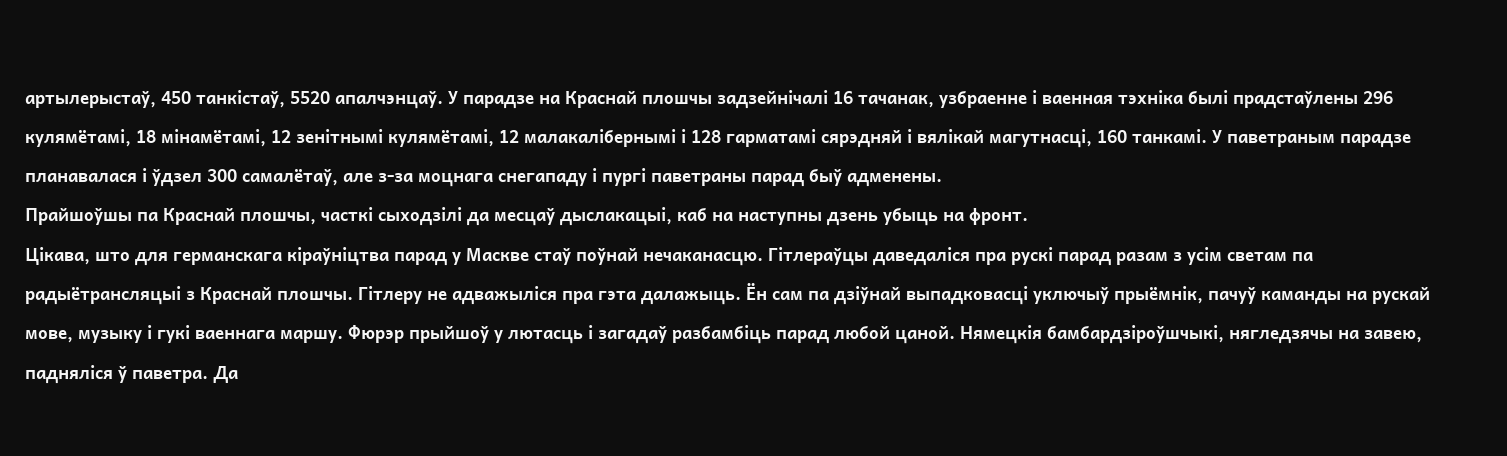артылерыстаў, 450 танкістаў, 5520 апалчэнцаў. У парадзе на Краснай плошчы задзейнічалі 16 тачанак, узбраенне і ваенная тэхніка былі прадстаўлены 296 кулямётамі, 18 мінамётамі, 12 зенітнымі кулямётамі, 12 малакалібернымі і 128 гарматамі сярэдняй і вялікай магутнасці, 160 танкамі. У паветраным парадзе планавалася і ўдзел 300 самалётаў, але з-за моцнага снегападу і пургі паветраны парад быў адменены.
Прайшоўшы па Краснай плошчы, часткі сыходзілі да месцаў дыслакацыі, каб на наступны дзень убыць на фронт.
Цікава, што для германскага кіраўніцтва парад у Маскве стаў поўнай нечаканасцю. Гітлераўцы даведаліся пра рускі парад разам з усім светам па радыётрансляцыі з Краснай плошчы. Гітлеру не адважыліся пра гэта далажыць. Ён сам па дзіўнай выпадковасці уключыў прыёмнік, пачуў каманды на рускай мове, музыку і гукі ваеннага маршу. Фюрэр прыйшоў у лютасць і загадаў разбамбіць парад любой цаной. Нямецкія бамбардзіроўшчыкі, нягледзячы на завею, падняліся ў паветра. Да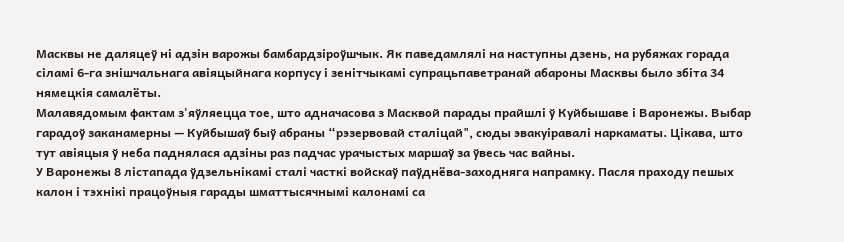Масквы не даляцеў ні адзін варожы бамбардзіроўшчык. Як паведамлялі на наступны дзень, на рубяжах горада сіламі 6-га знішчальнага авіяцыйнага корпусу і зенітчыкамі супрацьпаветранай абароны Масквы было збіта 34 нямецкія самалёты.
Малавядомым фактам з'яўляецца тое, што адначасова з Масквой парады прайшлі ў Куйбышаве і Варонежы. Выбар гарадоў заканамерны — Куйбышаў быў абраны “рэзервовай сталіцай", сюды эвакуіравалі наркаматы. Цікава, што тут авіяцыя ў неба паднялася адзіны раз падчас урачыстых маршаў за ўвесь час вайны.
У Варонежы 8 лістапада ўдзельнікамі сталі часткі войскаў паўднёва-заходняга напрамку. Пасля праходу пешых калон і тэхнікі працоўныя гарады шматтысячнымі калонамі са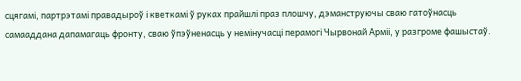сцягамі, партрэтамі правадыроў і кветкамі ў руках прайшлі праз плошчу, дэманструючы сваю гатоўнасць самааддана дапамагаць фронту, сваю ўпэўненасць у немінучасці перамогі Чырвонай Арміі, у разгроме фашыстаў.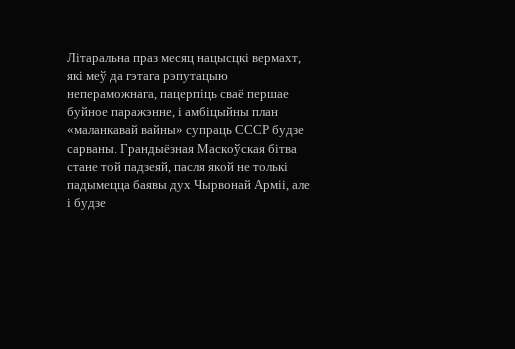Літаральна праз месяц нацысцкі вермахт, які меў да гэтага рэпутацыю непераможнага, пацерпіць сваё першае буйное паражэнне, і амбіцыйны план «маланкавай вайны» супраць СССР будзе сарваны. Грандыёзная Маскоўская бітва стане той падзеяй, пасля якой не толькі падымецца баявы дух Чырвонай Арміі, але і будзе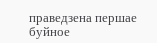праведзена першае буйное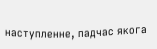наступленне, падчас якога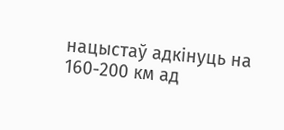нацыстаў адкінуць на 160-200 км ад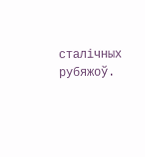сталічных рубяжоў.